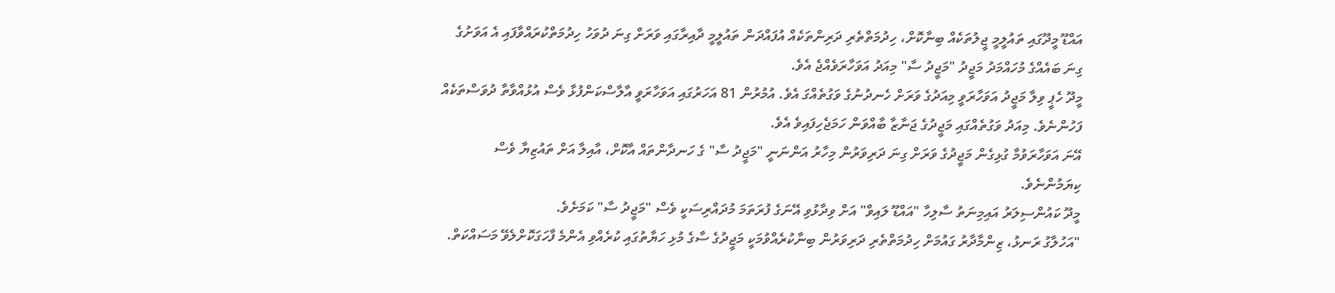އައްޑޫ މީދޫގައި ތައުލީމީ ޖީލުތަކެއް ބިނާކޮށް، ހިދުމަތްތެރި ދަރިންތަކެއް އުފައްދަން ތައުލީމީ ދާއިރާގައި ވަރަށް ގިނަ ދުވަހު ހިދުމަތްކުރައްވާފައި އެ އަވަށުގެ ގިނަ ބައެއްގެ މުހައްމަދު މަޖީދު "މަޖީދު ސާ" މިއަދު އަވަހާރަވެއްޖެ އެވެ.
މީދޫ ހެޕީ ވިލާ މަޖީދު އަވަހާރަވީ މިއަދުގެ ވަރަށް ހެނދުނުގެ ވަގުތެއްގަ އެވެ. އުމުރުން 81 އަހަރުގައި އަވަހާރަވީ އާލާސްކަންފުޅާ ވެސް އުޅުއްވާތާ ދުވަސްތަކެއް ފަހުންނެވެ. މިއަދު ވަގުތެއްގައި މަޖީދުގެ ޖަނާޒާ ބާއްވަން ހަމަޖެހިފައިވެ އެވެ.
އޭނަ އަވަހާރަވުމާ ގުޅިގެން މަޖީދުގެ ވަރަށް ގިނަ ދަރިވަރުން މިހާރު އަންނަނީ "މަޖީދު ސާ" ގެ ހަނދާންތައް އާކޮށް، އާއިލާ އަށް ތައުޒިޔާ ވެސް ކިޔަމުންނެވެ.
މީދޫ ކައުންސިލަރު އައިމިނަތު ސާލިހާ "އައްޑޫ ލައިވް" އަށް ވިދާޅުވި އޭނަގެ ފުރަތަމަ މުދައްރިސަކީ ވެސް "މަޖީދު ސާ" ކަމަށެވެ.
"އަހުލާގު ރަނޅު، ޒިންމާދާރު ގައުމަށް ހިދުމަތްތެރި ދަރިވަރުން ބިނާކުރެއްވުމަކީ މަޖީދުގެ ސާގެ މުޅި ހަޔާތުގައި ކުރެއްވި އެންމެ ފާހަގަކޮށްލެވޭ މަސައްކަތް.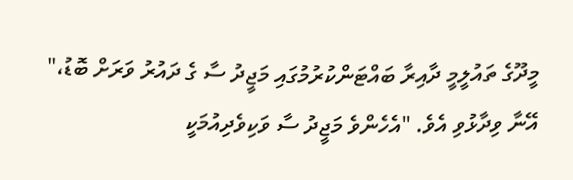މީދޫގެ ތައުލީމީ ދާއިރާ ބައްޓަންކުރުމުގައި މަޖީދު ސާ ގެ ދައުރު ވަރަށް ބޮޑު،" އޭނާ ވިދާޅުވި އެވެ. "އެހެންވެ މަޖީދު ސާ ވަކިވެދިއުމަކީ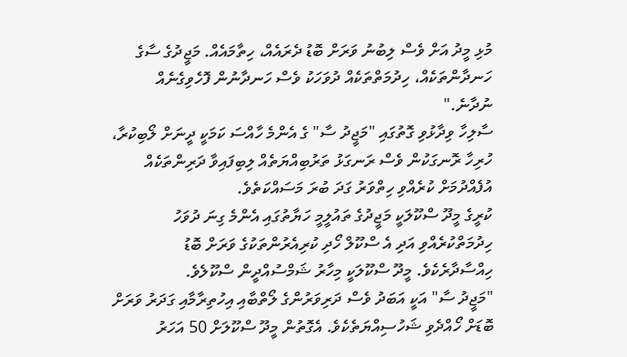މުޅި މީދު އަށް ވެސް ލިބުނު ވަރަށް ބޮޑު ދެރައެއް، ހިތާމައެއް. މަޖީދުގެ ސާގެ ހަނދާންތަކެއް، ހިދުމަތްތަކެއް ދުވަހަކު ވެސް ހަނދާނުން ފޮހެވިގެނެއް ނުދާނެ."
ސާލިހާ ވިދާޅުވި ގޮތުގައި "މަޖީދު ސާ" ގެ އެންމެ ހާއްސަ ކަމަކީ ދީނަށް ލޯބިކުރާ، ހުރިހާ ރޮނގަކުން ވެސް ރަނގަޅު ތަރުބިއްޔަތެއް ލިބިފައިވާ ދަރިންތަކެއް އުފެއްދުމަށް ކުރެއްވި ހިތްވަރު ގަދަ ބުރަ މަސައްކަތެވެ.
ކުރީގެ މީދޫ ސްކޫލަކީ މަޖީދުގެ ތައުލީމީ ހަޔާތުގައި އެންމެ ގިނަ ދުވަހު ހިދުމަތްކުރެއްވި އަދި އެ ސްކޫލް ހޯދި ކުރިއެރުންތަކުގެ ވަރަށް ބޮޑު ހިއްސާދާރެކެވެ. މީދޫ ސްކޫލަކީ މިހާރު ޝަމްސުއްދީން ސްކޫލެވެ.
"މަޖީދު ސާ" އަކީ އަބަދު ވެސް ދަރިވަރުންގެ ލޯތްބާއި އިހުތިރާމާއި ގަދަރު ވަރަށް ބޮޑަށް ހޯއްދެވި ޝަހުސިއްޔަތެކެވެ. އެގޮތުން މީދޫ ސްކޫލަށް 50 އަހަރު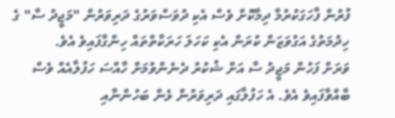ފުރުން ފާހަގަކުރުމާ ދިމާކޮށް ވެސް އެކި ދުވަސްވަރުގެ ދަރިވަރުން "މަޖީދު ސާ" ގެ ހިދުމަތުގެ އަގުވަޒަން ކުރަން އެކި ކަހަލަ ހަރަކާތްތައް ހިންގާފައިވެ އެވެ.
ވަރަށް ފަހުން މަޖީދު ސާ އަށް ޝުކުރު ދެނެންވުމަށް ހާއްސަ ހަފުލާއެއް ވެސް ބާއްވާފައިވެ އެވެ. އެ ހަފުލާގައި ދަރިވަރުން ޅެން ބަހުންނާއި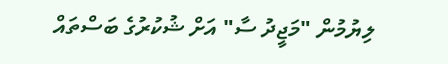ލިޔުމުން "މަޖީދު ސާ" އަށް ޝުކުރުގެ ބަސްތައް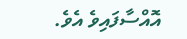އޮއްސާފައިވެ އެވެ.